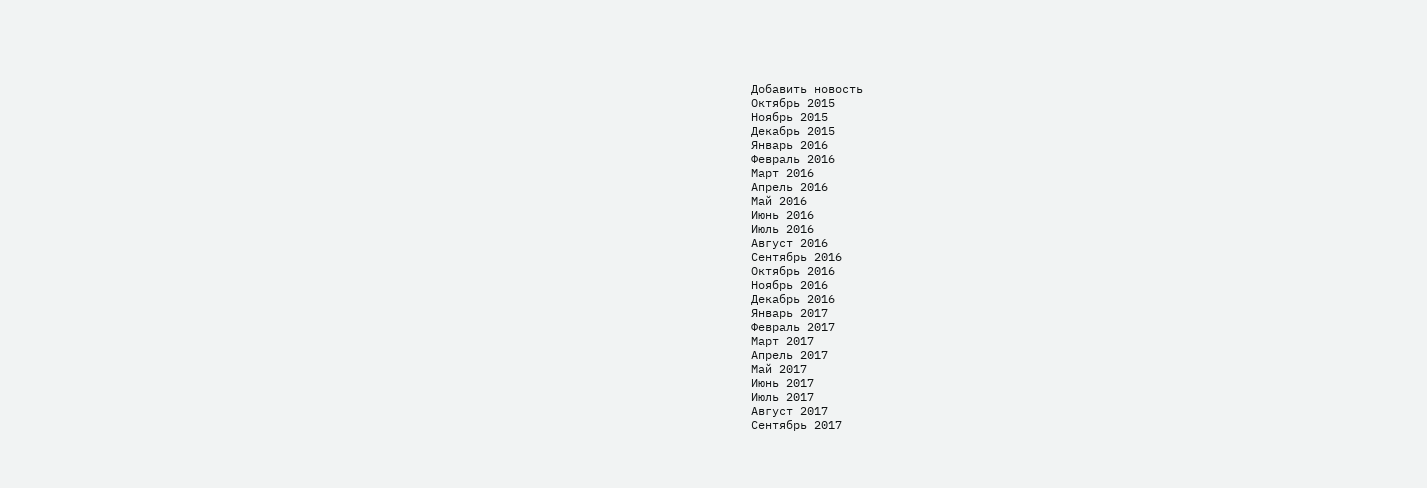Добавить новость
Октябрь 2015
Ноябрь 2015
Декабрь 2015
Январь 2016
Февраль 2016
Март 2016
Апрель 2016
Май 2016
Июнь 2016
Июль 2016
Август 2016
Сентябрь 2016
Октябрь 2016
Ноябрь 2016
Декабрь 2016
Январь 2017
Февраль 2017
Март 2017
Апрель 2017
Май 2017
Июнь 2017
Июль 2017
Август 2017
Сентябрь 2017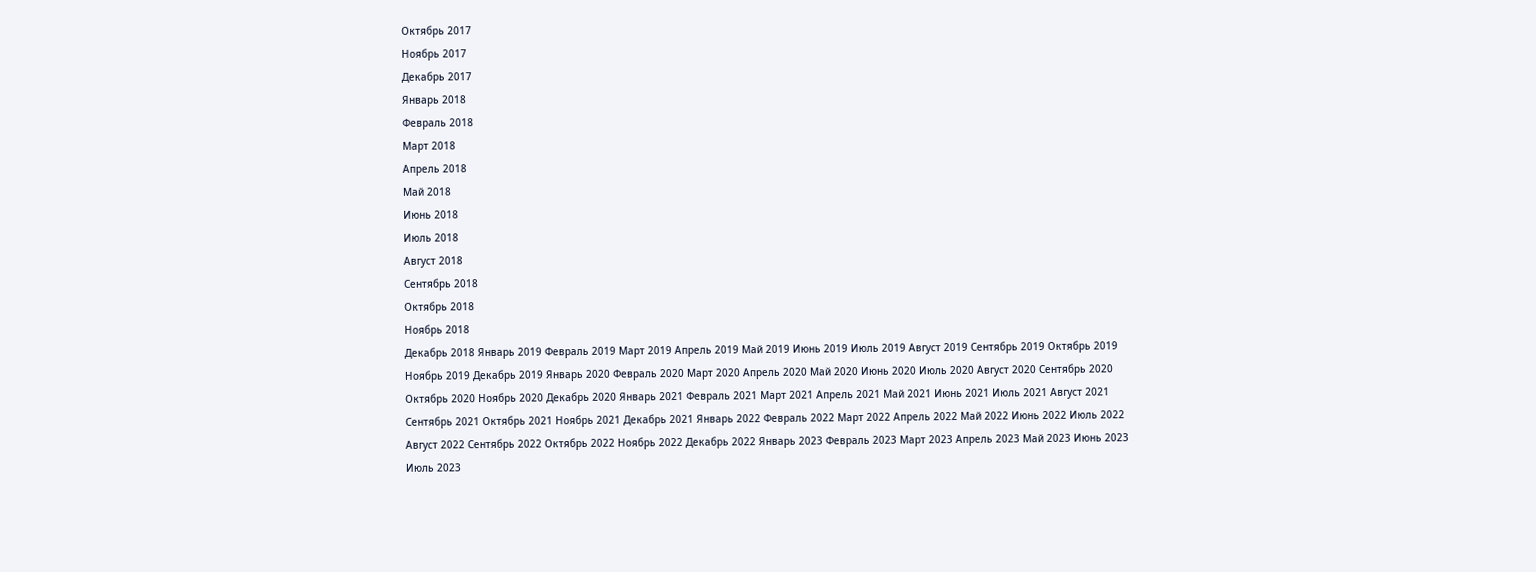Октябрь 2017
Ноябрь 2017
Декабрь 2017
Январь 2018
Февраль 2018
Март 2018
Апрель 2018
Май 2018
Июнь 2018
Июль 2018
Август 2018
Сентябрь 2018
Октябрь 2018
Ноябрь 2018
Декабрь 2018 Январь 2019 Февраль 2019 Март 2019 Апрель 2019 Май 2019 Июнь 2019 Июль 2019 Август 2019 Сентябрь 2019 Октябрь 2019 Ноябрь 2019 Декабрь 2019 Январь 2020 Февраль 2020 Март 2020 Апрель 2020 Май 2020 Июнь 2020 Июль 2020 Август 2020 Сентябрь 2020 Октябрь 2020 Ноябрь 2020 Декабрь 2020 Январь 2021 Февраль 2021 Март 2021 Апрель 2021 Май 2021 Июнь 2021 Июль 2021 Август 2021 Сентябрь 2021 Октябрь 2021 Ноябрь 2021 Декабрь 2021 Январь 2022 Февраль 2022 Март 2022 Апрель 2022 Май 2022 Июнь 2022 Июль 2022 Август 2022 Сентябрь 2022 Октябрь 2022 Ноябрь 2022 Декабрь 2022 Январь 2023 Февраль 2023 Март 2023 Апрель 2023 Май 2023 Июнь 2023 Июль 2023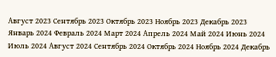Август 2023 Сентябрь 2023 Октябрь 2023 Ноябрь 2023 Декабрь 2023 Январь 2024 Февраль 2024 Март 2024 Апрель 2024 Май 2024 Июнь 2024 Июль 2024 Август 2024 Сентябрь 2024 Октябрь 2024 Ноябрь 2024 Декабрь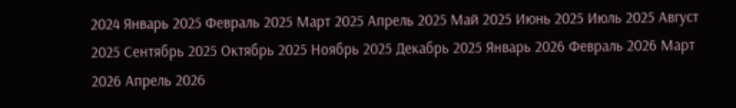2024 Январь 2025 Февраль 2025 Март 2025 Апрель 2025 Май 2025 Июнь 2025 Июль 2025 Август 2025 Сентябрь 2025 Октябрь 2025 Ноябрь 2025 Декабрь 2025 Январь 2026 Февраль 2026 Март 2026 Апрель 2026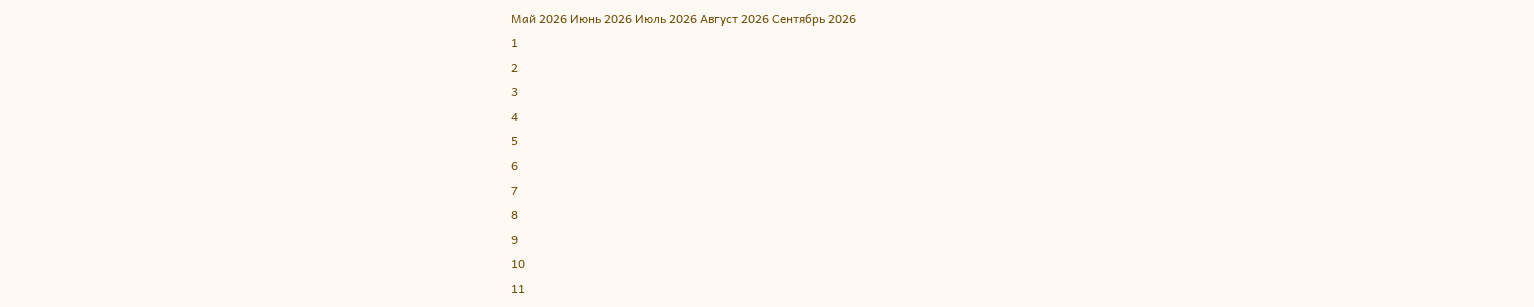Май 2026 Июнь 2026 Июль 2026 Август 2026 Сентябрь 2026
1
2
3
4
5
6
7
8
9
10
11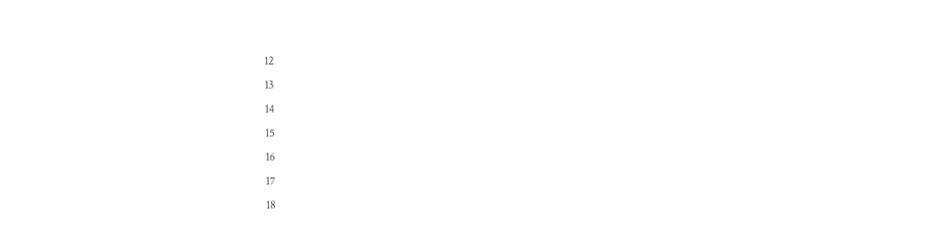12
13
14
15
16
17
18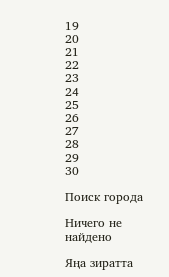19
20
21
22
23
24
25
26
27
28
29
30

Поиск города

Ничего не найдено

Яңа зиратта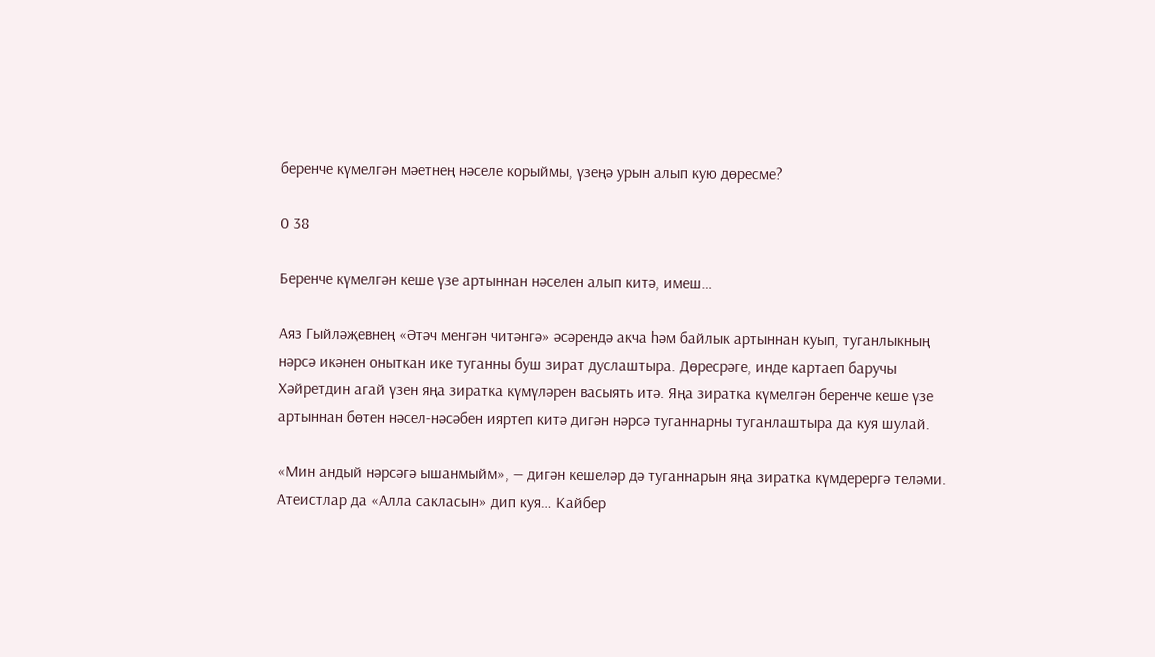беренче күмелгән мәетнең нәселе корыймы, үзеңә урын алып кую дөресме?

0 38

Беренче күмелгән кеше үзе артыннан нәселен алып китә, имеш…

Аяз Гыйләҗевнең «Әтәч менгән читәнгә» әсәрендә акча һәм байлык артыннан куып, туганлыкның нәрсә икәнен оныткан ике туганны буш зират дуслаштыра. Дөресрәге, инде картаеп баручы Хәйретдин агай үзен яңа зиратка күмүләрен васыять итә. Яңа зиратка күмелгән беренче кеше үзе артыннан бөтен нәсел-нәсәбен ияртеп китә дигән нәрсә туганнарны туганлаштыра да куя шулай.

«Мин андый нәрсәгә ышанмыйм», — дигән кешеләр дә туганнарын яңа зиратка күмдерергә теләми. Атеистлар да «Алла сакласын» дип куя… Кайбер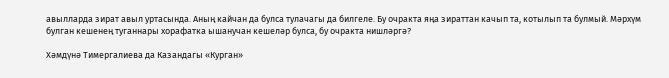авылларда зират авыл уртасында. Аның кайчан да булса тулачагы да билгеле. Бу очракта яңа зираттан качып та, котылып та булмый. Мәрхүм булган кешенең туганнары хорафатка ышанучан кешеләр булса, бу очракта нишләргә?

Хәмдүнә Тимергалиева да Казандагы «Курган»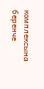комплексына беренче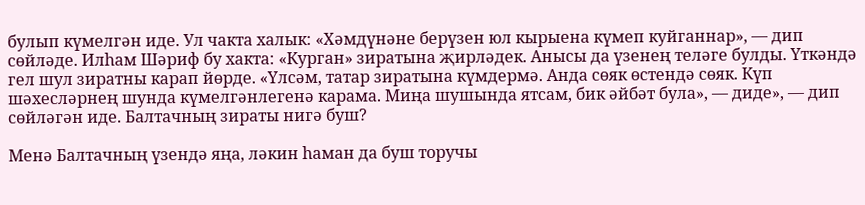булып күмелгән иде. Ул чакта халык: «Хәмдүнәне берүзен юл кырыена күмеп куйганнар», — дип сөйләде. Илһам Шәриф бу хакта: «Курган» зиратына җирләдек. Анысы да үзенең теләге булды. Үткәндә гел шул зиратны карап йөрде. «Үлсәм, татар зиратына күмдермә. Анда сөяк өстендә сөяк. Күп шәхесләрнең шунда күмелгәнлегенә карама. Миңа шушында ятсам, бик әйбәт була», — диде», — дип сөйләгән иде. Балтачның зираты нигә буш?

Менә Балтачның үзендә яңа, ләкин һаман да буш торучы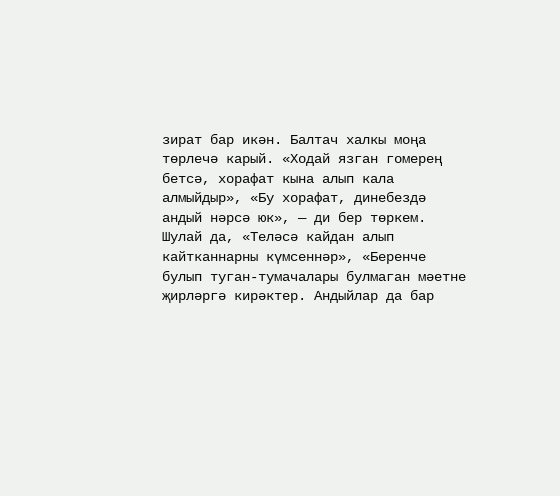зират бар икән. Балтач халкы моңа төрлечә карый. «Ходай язган гомерең бетсә, хорафат кына алып кала алмыйдыр», «Бу хорафат, динебездә андый нәрсә юк», — ди бер төркем. Шулай да, «Теләсә кайдан алып кайтканнарны күмсеннәр», «Беренче булып туган-тумачалары булмаган мәетне җирләргә кирәктер. Андыйлар да бар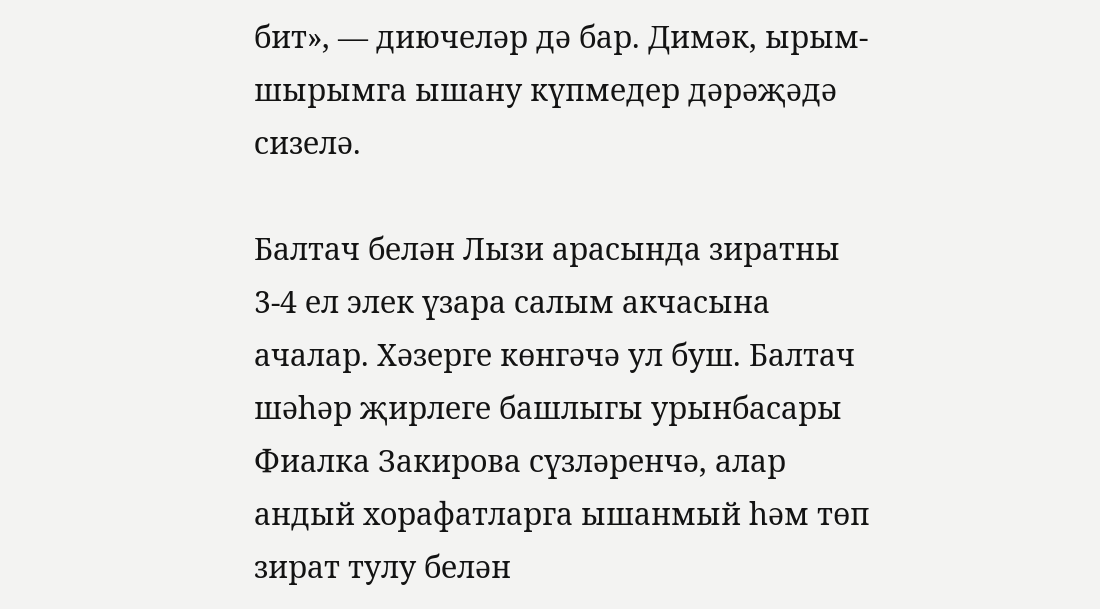бит», — диючеләр дә бар. Димәк, ырым-шырымга ышану күпмедер дәрәҗәдә сизелә.

Балтач белән Лызи арасында зиратны 3-4 ел элек үзара салым акчасына ачалар. Хәзерге көнгәчә ул буш. Балтач шәһәр җирлеге башлыгы урынбасары Фиалка Закирова сүзләренчә, алар андый хорафатларга ышанмый һәм төп зират тулу белән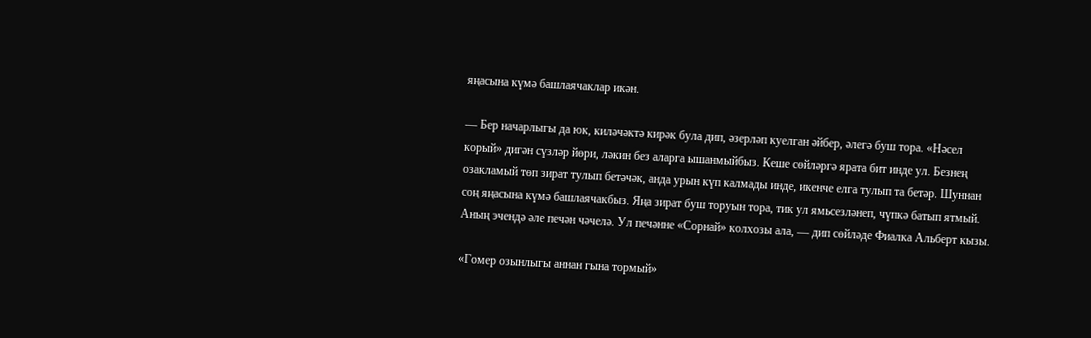яңасына күмә башлаячаклар икән.

— Бер начарлыгы да юк, киләчәктә кирәк була дип, әзерләп куелган әйбер, әлегә буш тора. «Нәсел корый» дигән сүзләр йөри, ләкин без аларга ышанмыйбыз. Кеше сөйләргә ярата бит инде ул. Безнең озакламый төп зират тулып бетәчәк, анда урын күп калмады инде, икенче елга тулып та бетәр. Шуннан соң яңасына күмә башлаячакбыз. Яңа зират буш торуын тора, тик ул ямьсезләнеп, чүпкә батып ятмый. Аның эчендә әле печән чәчелә. Ул печәнне «Сорнай» колхозы ала, — дип сөйләде Фиалка Альберт кызы.

«Гомер озынлыгы аннан гына тормый»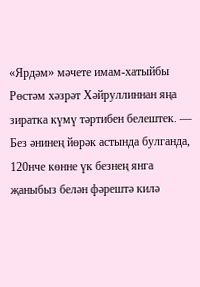«Ярдәм» мәчете имам-хатыйбы Рөстәм хәзрәт Хәйруллиннан яңа зиратка күмү тәртибен белештек. — Без әнинең йөрәк астында булганда, 120нче көнне үк безнең янга җаныбыз белән фәрештә килә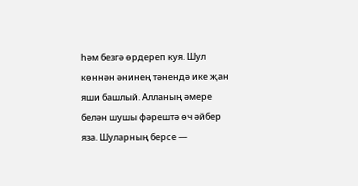һәм безгә өрдереп куя. Шул көннән әнинең тәнендә ике җан яши башлый. Алланың әмере белән шушы фәрештә өч әйбер яза. Шуларның берсе —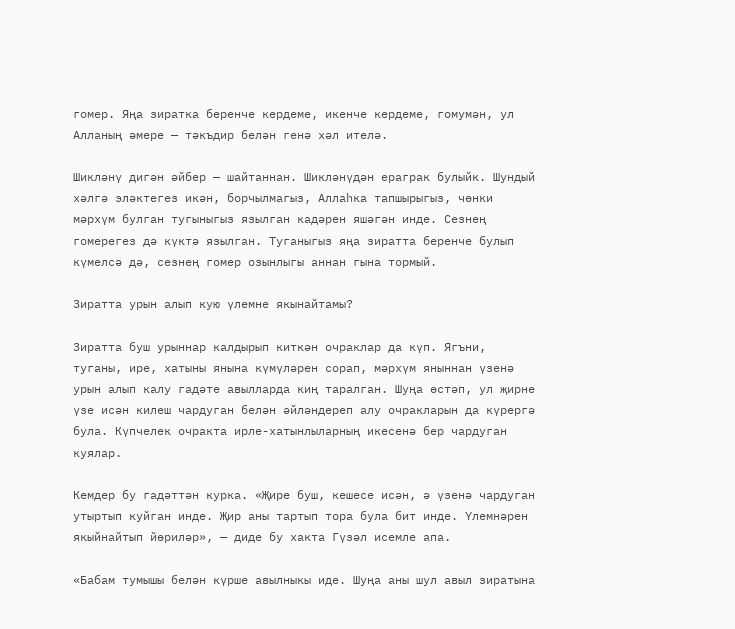гомер. Яңа зиратка беренче кердеме, икенче кердеме, гомумән, ул Алланың әмере — тәкъдир белән генә хәл ителә.

Шикләнү дигән әйбер — шайтаннан. Шикләнүдән ераграк булыйк. Шундый хәлгә эләктегез икән, борчылмагыз, Аллаһка тапшырыгыз, чөнки мәрхүм булган тугыныгыз язылган кадәрен яшәгән инде. Сезнең гомерегез дә күктә язылган. Туганыгыз яңа зиратта беренче булып күмелсә дә, сезнең гомер озынлыгы аннан гына тормый.

Зиратта урын алып кую үлемне якынайтамы?

Зиратта буш урыннар калдырып киткән очраклар да күп. Ягъни, туганы, ире, хатыны янына күмүләрен сорап, мәрхүм яныннан үзенә урын алып калу гадәте авылларда киң таралган. Шуңа өстәп, ул җирне үзе исән килеш чардуган белән әйләндереп алу очракларын да күрергә була. Күпчелек очракта ирле-хатынлыларның икесенә бер чардуган куялар.

Кемдер бу гадәттән курка. «Җире буш, кешесе исән, ә үзенә чардуган утыртып куйган инде. Җир аны тартып тора була бит инде. Үлемнәрен якыйнайтып йөриләр», — диде бу хакта Гүзәл исемле апа.

«Бабам тумышы белән күрше авылныкы иде. Шуңа аны шул авыл зиратына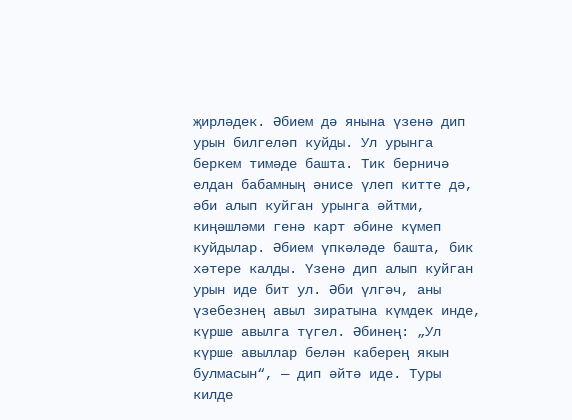җирләдек. Әбием дә янына үзенә дип урын билгеләп куйды. Ул урынга беркем тимәде башта. Тик берничә елдан бабамның әнисе үлеп китте дә, әби алып куйган урынга әйтми, киңәшләми генә карт әбине күмеп куйдылар. Әбием үпкәләде башта, бик хәтере калды. Үзенә дип алып куйган урын иде бит ул. Әби үлгәч, аны үзебезнең авыл зиратына күмдек инде, күрше авылга түгел. Әбинең: „Ул күрше авыллар белән каберең якын булмасын“, — дип әйтә иде. Туры килде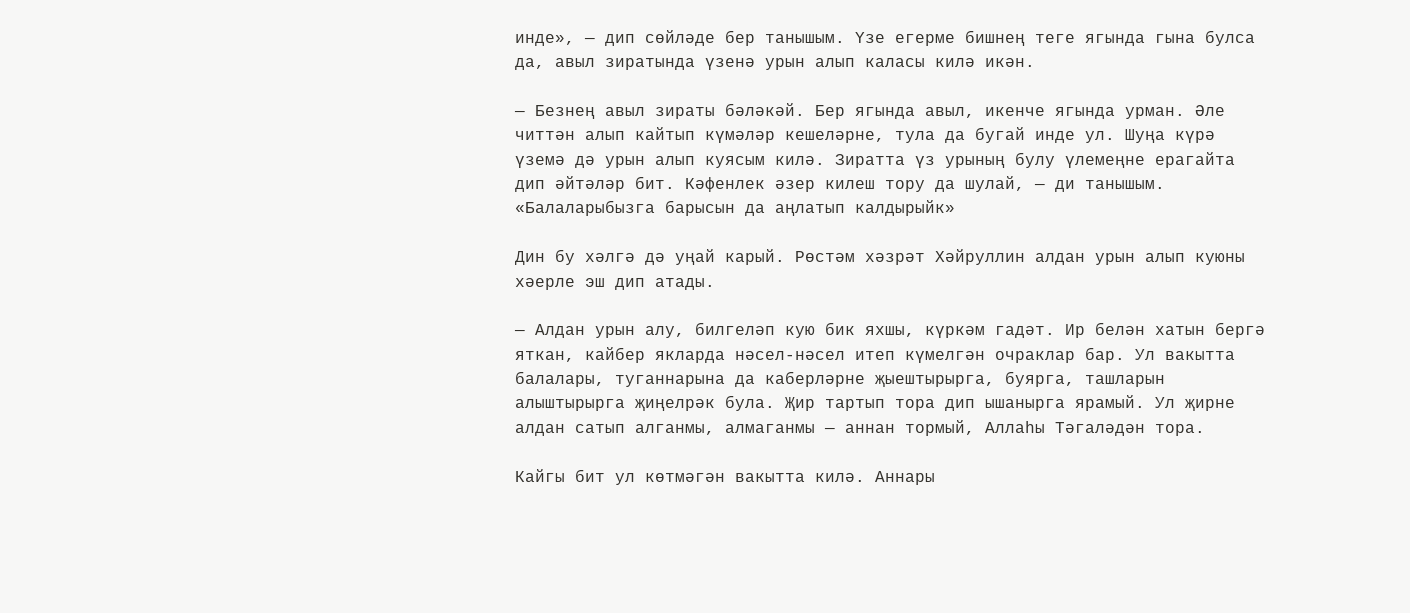инде», — дип сөйләде бер танышым. Үзе егерме бишнең теге ягында гына булса да, авыл зиратында үзенә урын алып каласы килә икән.

— Безнең авыл зираты бәләкәй. Бер ягында авыл, икенче ягында урман. Әле читтән алып кайтып күмәләр кешеләрне, тула да бугай инде ул. Шуңа күрә үземә дә урын алып куясым килә. Зиратта үз урының булу үлемеңне ерагайта дип әйтәләр бит. Кәфенлек әзер килеш тору да шулай, — ди танышым.  «Балаларыбызга барысын да аңлатып калдырыйк»

Дин бу хәлгә дә уңай карый. Рөстәм хәзрәт Хәйруллин алдан урын алып куюны хәерле эш дип атады.

— Алдан урын алу, билгеләп кую бик яхшы, күркәм гадәт. Ир белән хатын бергә яткан, кайбер якларда нәсел-нәсел итеп күмелгән очраклар бар. Ул вакытта балалары, туганнарына да каберләрне җыештырырга, буярга, ташларын алыштырырга җиңелрәк була. Җир тартып тора дип ышанырга ярамый. Ул җирне алдан сатып алганмы, алмаганмы — аннан тормый, Аллаһы Тәгаләдән тора.

Кайгы бит ул көтмәгән вакытта килә. Аннары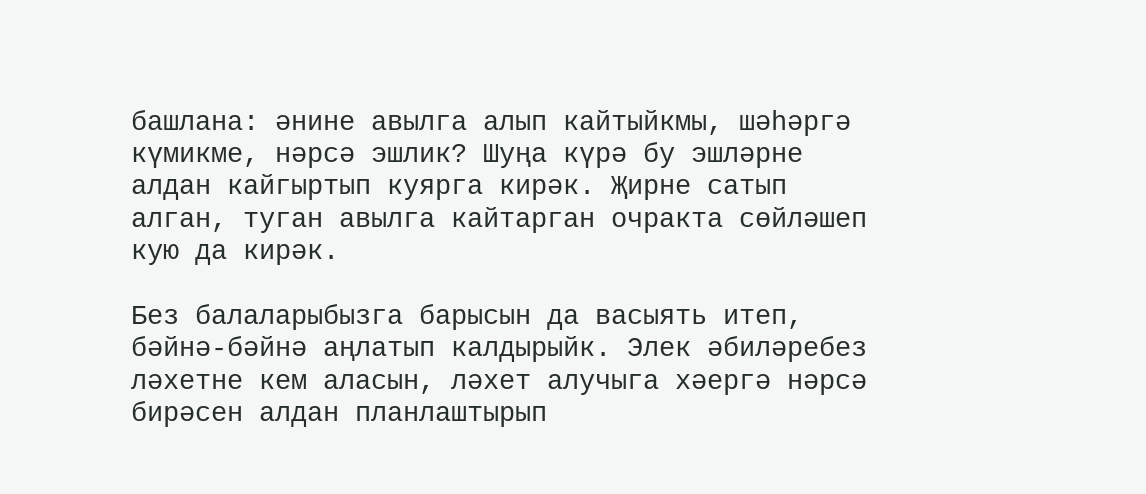башлана: әнине авылга алып кайтыйкмы, шәһәргә күмикме, нәрсә эшлик? Шуңа күрә бу эшләрне алдан кайгыртып куярга кирәк. Җирне сатып алган, туган авылга кайтарган очракта сөйләшеп кую да кирәк.

Без балаларыбызга барысын да васыять итеп, бәйнә-бәйнә аңлатып калдырыйк. Элек әбиләребез ләхетне кем аласын, ләхет алучыга хәергә нәрсә бирәсен алдан планлаштырып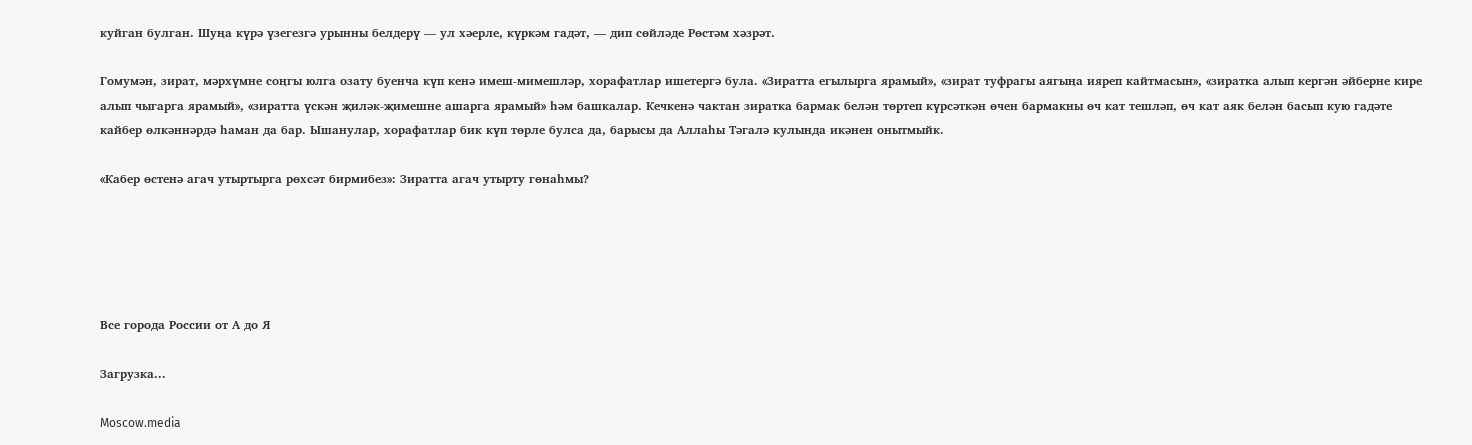куйган булган. Шуңа күрә үзегезгә урынны белдерү — ул хәерле, күркәм гадәт, — дип сөйләде Рөстәм хәзрәт.

Гомумән, зират, мәрхүмне соңгы юлга озату буенча күп кенә имеш-мимешләр, хорафатлар ишетергә була. «Зиратта егылырга ярамый», «зират туфрагы аягыңа ияреп кайтмасын», «зиратка алып кергән әйберне кире алып чыгарга ярамый», «зиратта үскән җиләк-җимешне ашарга ярамый» һәм башкалар. Кечкенә чактан зиратка бармак белән төртеп күрсәткән өчен бармакны өч кат тешләп, өч кат аяк белән басып кую гадәте кайбер өлкәннәрдә һаман да бар. Ышанулар, хорафатлар бик күп төрле булса да, барысы да Аллаһы Тәгалә кулында икәнен онытмыйк.

«Кабер өстенә агач утыртырга рөхсәт бирмибез»: Зиратта агач утырту гөнаһмы?





Все города России от А до Я

Загрузка...

Moscow.media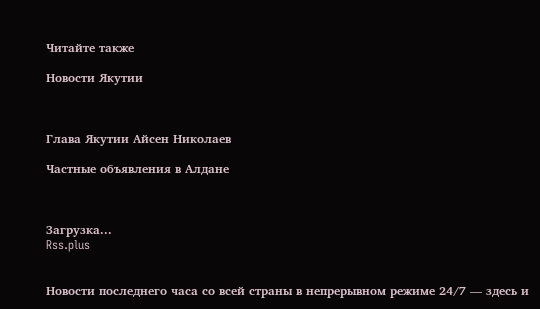Читайте также

Новости Якутии



Глава Якутии Айсен Николаев

Частные объявления в Алдане



Загрузка...
Rss.plus


Новости последнего часа со всей страны в непрерывном режиме 24/7 — здесь и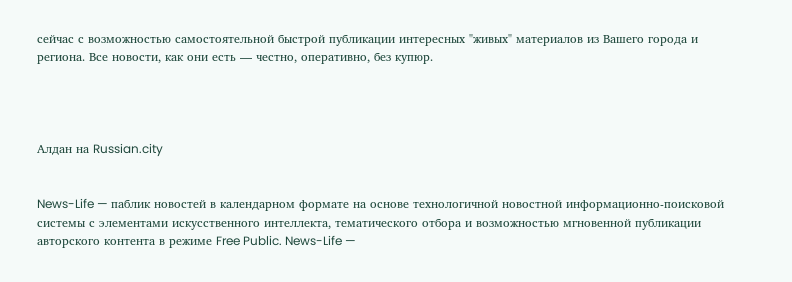сейчас с возможностью самостоятельной быстрой публикации интересных "живых" материалов из Вашего города и региона. Все новости, как они есть — честно, оперативно, без купюр.




Алдан на Russian.city


News-Life — паблик новостей в календарном формате на основе технологичной новостной информационно-поисковой системы с элементами искусственного интеллекта, тематического отбора и возможностью мгновенной публикации авторского контента в режиме Free Public. News-Life —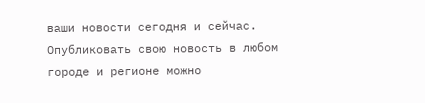ваши новости сегодня и сейчас. Опубликовать свою новость в любом городе и регионе можно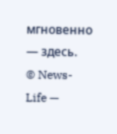мгновенно — здесь.
© News-Life —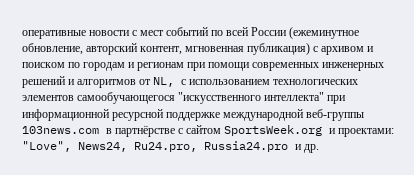оперативные новости с мест событий по всей России (ежеминутное обновление, авторский контент, мгновенная публикация) с архивом и поиском по городам и регионам при помощи современных инженерных решений и алгоритмов от NL, с использованием технологических элементов самообучающегося "искусственного интеллекта" при информационной ресурсной поддержке международной веб-группы 103news.com в партнёрстве с сайтом SportsWeek.org и проектами: "Love", News24, Ru24.pro, Russia24.pro и др.